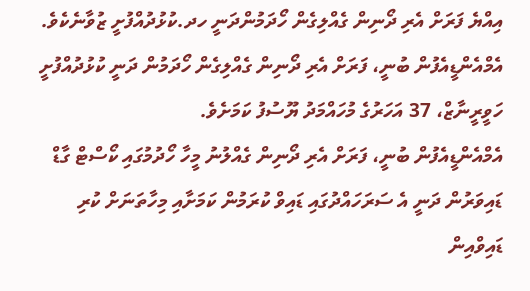އިއްޔެ ފަރަށް އެރި ދޯނިން ގެއްލިގެން ހޯދަމުންދަނީ ހދ.ކުޅުދުއްފުށީ ޒުވާނެކެވެ.
އެމްއެންޑީއެފުން ބުނީ، ފަރަށް އެރި ދޯނިން ގެއްލިގެން ހޯދަމުން ދަނީ ކުޅުދުއްފުށީ ހަވީރީނާޒް، 37 އަހަރުގެ މުހައްމަދު ޔޫސުފު ކަމަށެވެ.
އެމްއެންޑީއެފުން ބުނީ، ފަރަށް އެރި ދޯނިން ގެއްލުނު މީހާ ހޯދުމުގައި ކޯސްޓް ގާޑް ޑައިވަރުން ދަނީ އެ ސަރަހައްދުގައި ޑައިވް ކުރަމުން ކަމަށާއި މިހާތަނަށް ކުރި ޑައިވްއިން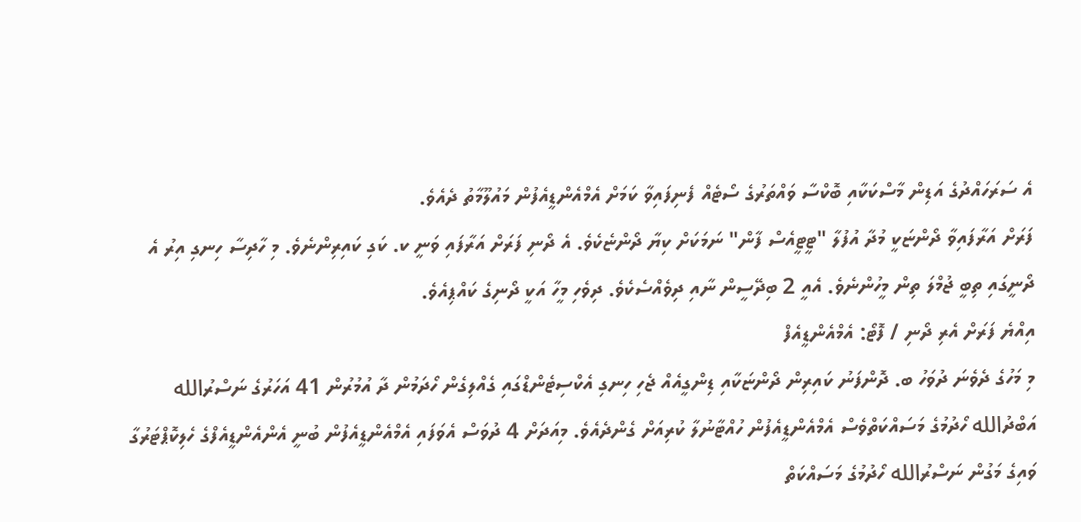އެ ސަރަހައްދުގެ އަޑިން މާސްކަކާއި ބޮކްސާ ވައްތަރުގެ ސޯޓެއް ފެނިފައިވާ ކަމަށް އެމްއެންޑީއެފުން މައުލޫމާތު ދެއެވެ.
ފަރަށް އަރާފައިވާ ދޯންޏަކީ މުދާ އުފުލާ "ޓީޓީއެސް ފާން" ނަމަކަށް ކިޔާ ދޯންޏެކެވެ. އެ ދޯނި ފަރަށް އަރާފައި ވަނީ ކ. ކަގި ކައިރިންނެވެ. މި ހާދިސާ ހިނގި އިރު އެ ދޯނީގައި ތިބީ ޖުމްލަ ތިން މީހުންނެވެ. އެއީ 2 ބިދޭސީން ނާއި ދިވެއްސެކެވެ. ދިވެހި މީހާ އަކީ ދޯނިގެ ކައްޕިއެވެ.
އިއްޔެ ފަރަށް އެރި ދޯނި / ފޮޓޯ: އެމްއެންޑީއެފް
މި މަހުގެ ދެވެނަ ދުވަހު ބ. ދޮންފަނު ކައިރިން ދޯންޏަކާއި ޑިންގީއެއް ޖެހި ހިނގި އެކްސިޓެންޑްގައި ގެއްލިގެން ހޯދަމުން ދާ އުމުރުން 41 އަހަރުގެ ނަސްރުالله އަބްދުالله ހޯދުމުގެ މަސައްކަތްވެސް އެމްއެންޑީއެފުން ހުއްޓާނުލާ ކުރިއަށް ގެންދެއެވެ. މިއަދަށް 4 ދުވަސް އެވަފައި އެމްއެންޑީއެފުން ބުނީ އެންއެންޑީއެފްގެ ހެލިކޮޕްޓަރުގާ ވައިގެ މަގުން ނަސްރުالله ހޯދުމުގެ މަސައްކަތް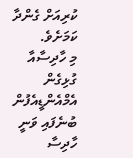ކުރިއަށް ގެންދާ ކަމަށެވެ.
މި ހާދިސާއާ ގުޅިގެން އެމްއެންޑީއެފުން ބުނެފައި ވަނީ ހާދިސާ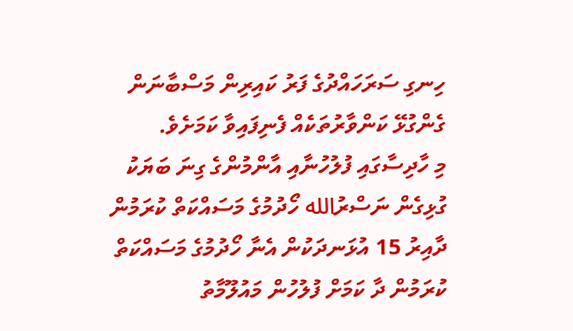ހިނގި ސަރަހައްދުގެ ފަރު ކައިރިން މަސްބާނަން ގެންގުޅޭ ކަންވާރުތަކެއް ފެނިފައިވާ ކަމަށެވެ.
މި ހާދިސާގައި ފުލުހުނާއި އާންމުންގެ ގިނަ ބަޔަކު ގުޅިގެން ނަސްރުالله ހޯދުމުގެ މަސައްކަތް ކުރަމުން ދާއިރު 15 އުޅަނދަކުން އެނާ ހޯދުމުގެ މަސައްކަތް ކުރަމުން ދާ ކަމަށް ފުލުހުން މައުލޫމާތު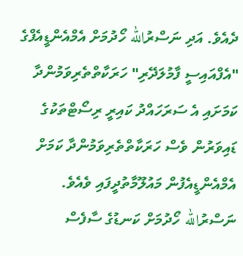ދެއެވެ. އަދި ނަސްރުالله ހޯދުމަށް އެމްއެންޑީއެފްގެ "އެފްއައިސީ ފާމުލަދޭރި" ހަރަކާތްތެރިވަމުންދާ ކަމަށައި އެ ސަރަހައްދު ކައިރީ ރިސޯޓްތަކުގެ ޑައިވަރުން ވެސް ހަރަކާތްތެރިވަމުންދާ ކަމަށް އެމްއެންޑީއެފުން މައުލޫމާތުދީފައި ވެއެވެ. ނަސްރުالله ހޯދުމަށް ކަނޑުގެ ސާފެސް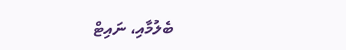ބެލުމާއި، ނައިޓް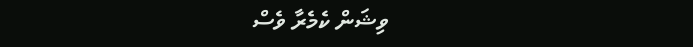ވިޝަން ކެމެރާ ވެސް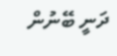ދަނީ ބޭނުން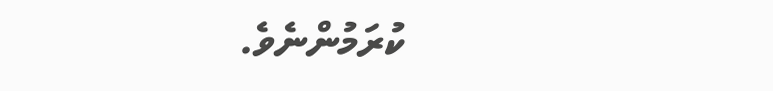ކުރަމުންނެވެ.